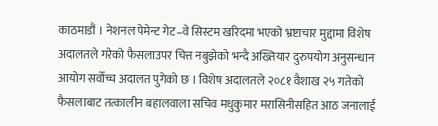काठमाडौं । नेशनल पेमेन्ट गेट–वे सिस्टम खरिदमा भएको भ्रष्टाचार मुद्दामा विशेष अदालतले गरेको फैसलाउपर चित्त नबुझेको भन्दै अख्तियार दुरुपयोग अनुसन्धान आयोग सर्वोच्च अदालत पुगेको छ । विशेष अदालतले २०८१ वैशाख २५ गतेको फैसलाबाट तत्कालीन बहालवाला सचिव मधुकुमार मरासिनीसहित आठ जनालाई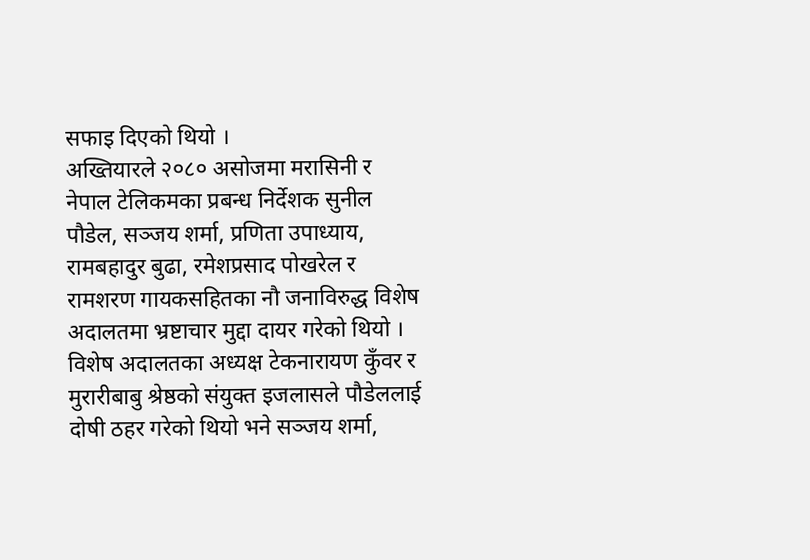सफाइ दिएको थियो ।
अख्तियारले २०८० असोजमा मरासिनी र नेपाल टेलिकमका प्रबन्ध निर्देशक सुनील पौडेल, सञ्जय शर्मा, प्रणिता उपाध्याय, रामबहादुर बुढा, रमेशप्रसाद पोखरेल र रामशरण गायकसहितका नौ जनाविरुद्ध विशेष अदालतमा भ्रष्टाचार मुद्दा दायर गरेको थियो ।
विशेष अदालतका अध्यक्ष टेकनारायण कुँवर र मुरारीबाबु श्रेष्ठको संयुक्त इजलासले पौडेललाई दोषी ठहर गरेको थियो भने सञ्जय शर्मा,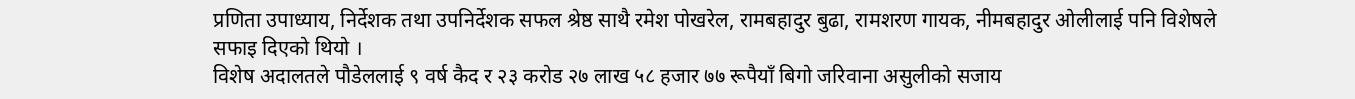प्रणिता उपाध्याय, निर्देशक तथा उपनिर्देशक सफल श्रेष्ठ साथै रमेश पोखरेल, रामबहादुर बुढा, रामशरण गायक, नीमबहादुर ओलीलाई पनि विशेषले सफाइ दिएको थियो ।
विशेष अदालतले पौडेललाई ९ वर्ष कैद र २३ करोड २७ लाख ५८ हजार ७७ रूपैयाँ बिगो जरिवाना असुलीको सजाय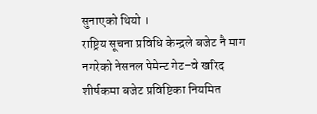सुनाएको थियो ।
राष्ट्रिय सूचना प्रविधि केन्द्रले बजेट नै माग नगरेको नेसनल पेमेन्ट गेट–वे खरिद शीर्षकमा बजेट प्रविष्टिका नियमित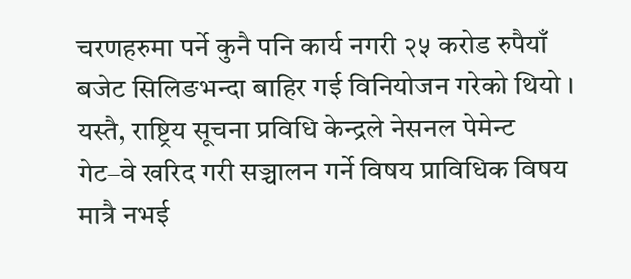चरणहरुमा पर्ने कुनै पनि कार्य नगरी २५ करोड रुपैयाँ बजेट सिलिङभन्दा बाहिर गई विनियोजन गरेको थियो । यस्तै, राष्ट्रिय सूचना प्रविधि केन्द्रले नेसनल पेमेन्ट गेट–वे खरिद गरी सञ्चालन गर्ने विषय प्राविधिक विषय मात्रै नभई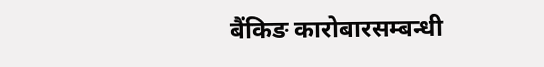बैंकिङ कारोबारसम्बन्धी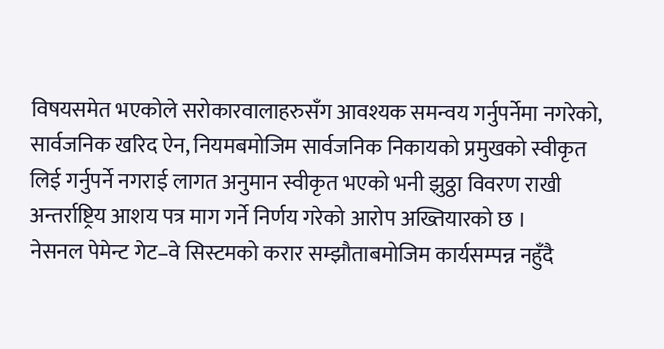विषयसमेत भएकोले सरोकारवालाहरुसँग आवश्यक समन्वय गर्नुपर्नेमा नगरेको, सार्वजनिक खरिद ऐन, नियमबमोजिम सार्वजनिक निकायको प्रमुखको स्वीकृत लिई गर्नुपर्ने नगराई लागत अनुमान स्वीकृत भएको भनी झुठ्ठा विवरण राखी अन्तर्राष्ट्रिय आशय पत्र माग गर्ने निर्णय गरेको आरोप अख्तियारको छ ।
नेसनल पेमेन्ट गेट–वे सिस्टमको करार सम्झौताबमोजिम कार्यसम्पन्न नहुँदै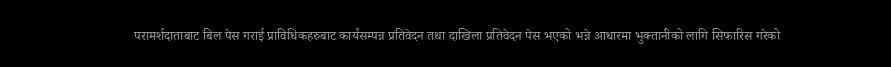परामर्शदाताबाट बिल पेस गराई प्राविधिकहरुबाट कार्यसम्पन्न प्रतिवेदन तथा दाखिला प्रतिवेदन पेस भएको भन्ने आधारमा भुक्तानीको लागि सिफारिस गरेको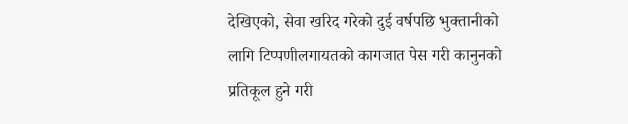देखिएको, सेवा खरिद गरेको दुई वर्षपछि भुक्तानीको लागि टिप्पणीलगायतको कागजात पेस गरी कानुनको प्रतिकूल हुने गरी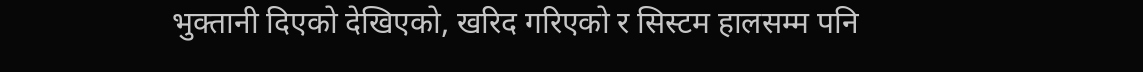भुक्तानी दिएको देखिएको, खरिद गरिएको र सिस्टम हालसम्म पनि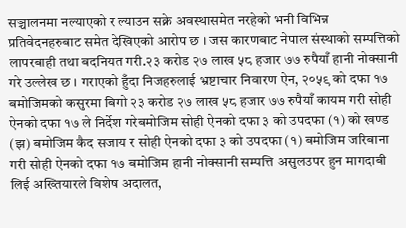सञ्चालनमा नल्याएको र ल्याउन सक्ने अवस्थासमेत नरहेको भनी विभिन्न प्रतिवेदनहरुबाट समेत देखिएको आरोप छ । जस कारणबाट नेपाल संस्थाको सम्पत्तिको लापरबाही तथा बदनियत गरी.२३ करोड २७ लाख ५८ हजार ७७ रुपैयाँ हानी नोक्सानी गरे उल्लेख छ । गराएको हुँदा निजहरुलाई भ्रष्टाचार निवारण ऐन, २०५९ को दफा १७ बमोजिमको कसुरमा बिगो २३ करोड २७ लाख ५८ हजार ७७ रुपैयाँ कायम गरी सोही ऐनको दफा १७ ले निर्देश गरेबमोजिम सोही ऐनको दफा ३ को उपदफा (१) को खण्ड (झ) बमोजिम कैद सजाय र सोही ऐनको दफा ३ को उपदफा (१) बमोजिम जरिबाना गरी सोही ऐनको दफा १७ बमोजिम हानी नोक्सानी सम्पत्ति असुलउपर हुन मागदाबी लिई अख्तियारले विशेष अदालत,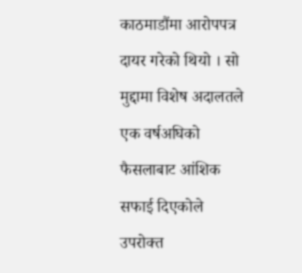काठमाडौंमा आरोपपत्र दायर गरेको थियो । सो मुद्दामा विशेष अदालतले एक वर्षअघिको फैसलाबाट आंशिक सफाई दिएकोले उपरोक्त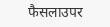फैसलाउपर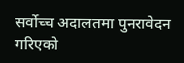सर्वोच्च अदालतमा पुनरावेदन गरिएको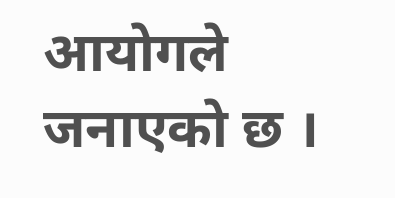आयोगले जनाएको छ ।